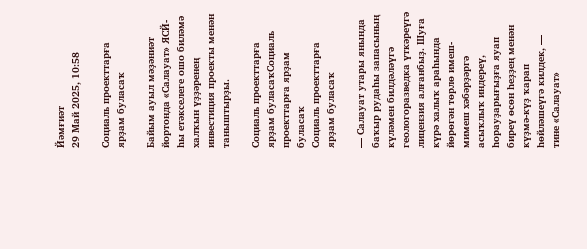Йәмғиәт
29 Май 2025, 10:58

Социаль проекттарға ярҙам буласаҡ

Байым ауыл мәҙәниәт йортонда «Салауат» ЯСЙ-һы етәкселеге ошо биләмә халҡын үҙҙәренең инвестиция проекты менән таныштырҙы.

Социаль проекттарға ярҙам буласаҡСоциаль проекттарға ярҙам буласаҡ
Социаль проекттарға ярҙам буласаҡ

— Салауат утары янында баҡыр рудаһы запасының күләмен билдәләүгә геологоразведка үткәреүгә лицензия алғанбыҙ. Шуға күрә халыҡ араһында йөрөгән төрлө имеш-мимеш хәбәрҙәргә асыҡлыҡ индереү, һорауҙарығыҙға яуап биреү өсөн һеҙҙең менән күҙмә-күҙ ҡарап һөйләшеүгә килдек, — тине «Салауат»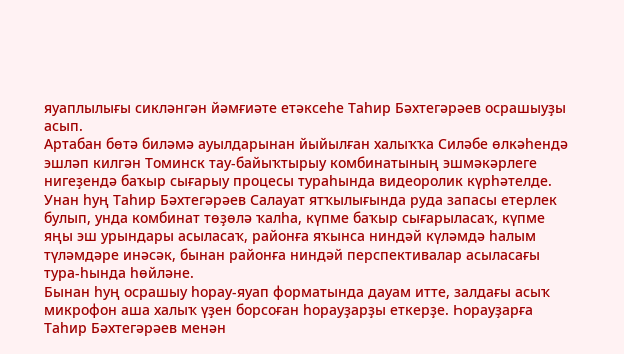яуаплылығы сикләнгән йәмғиәте етәксеһе Таһир Бәхтегәрәев осрашыуҙы асып.
Артабан бөтә биләмә ауылдарынан йыйылған халыҡҡа Силәбе өлкәһендә эшләп килгән Томинск тау-байыҡтырыу комбинатының эшмәкәрлеге нигеҙендә баҡыр сығарыу процесы тураһында видеоролик күрһәтелде. Унан һуң Таһир Бәхтегәрәев Салауат ятҡылығында руда запасы етерлек булып, унда комбинат төҙөлә ҡалһа, күпме баҡыр сығарыласаҡ, күпме яңы эш урындары асыласаҡ, районға яҡынса ниндәй күләмдә һалым түләмдәре инәсәк, бынан районға ниндәй перспективалар асыласағы тура-һында һөйләне.
Бынан һуң осрашыу һорау-яуап форматында дауам итте, залдағы асыҡ микрофон аша халыҡ үҙен борсоған һорауҙарҙы еткерҙе. Һорауҙарға Таһир Бәхтегәрәев менән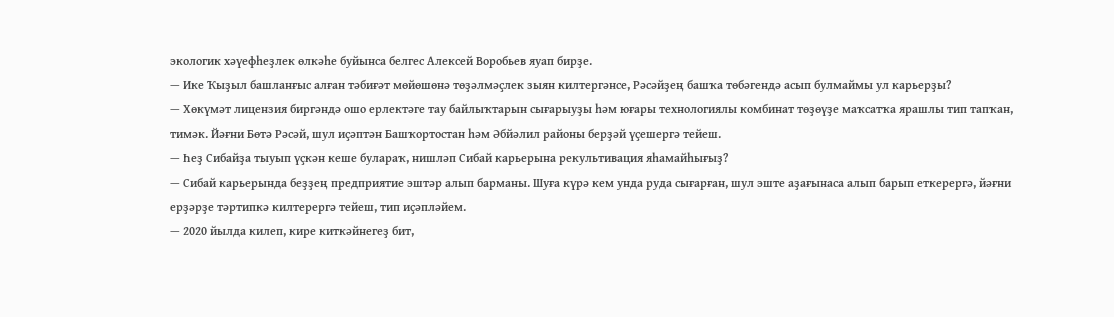экологик хәүефһеҙлек өлкәһе буйынса белгес Алексей Воробьев яуап бирҙе.
— Ике Ҡыҙыл башланғыс алған тәбиғәт мөйөшөнә төҙәлмәҫлек зыян килтергәнсе, Рәсәйҙең башҡа төбәгендә асып булмаймы ул карьерҙы?
— Хөкүмәт лицензия биргәндә ошо ерлектәге тау байлыҡтарын сығарыуҙы һәм юғары технологиялы комбинат төҙөүҙе маҡсатҡа ярашлы тип тапҡан, тимәк. Йәғни Бөтә Рәсәй, шул иҫәптән Башҡортостан һәм Әбйәлил районы берҙәй үҫешергә тейеш.
— Һеҙ Сибайҙа тыуып үҫкән кеше булараҡ, нишләп Сибай карьерына рекультивация яһамайһығыҙ?
— Сибай карьерында беҙҙең предприятие эштәр алып барманы. Шуға күрә кем унда руда сығарған, шул эште аҙағынаса алып барып еткерергә, йәғни ерҙәрҙе тәртипкә килтерергә тейеш, тип иҫәпләйем.
— 2020 йылда килеп, кире киткәйнегеҙ бит,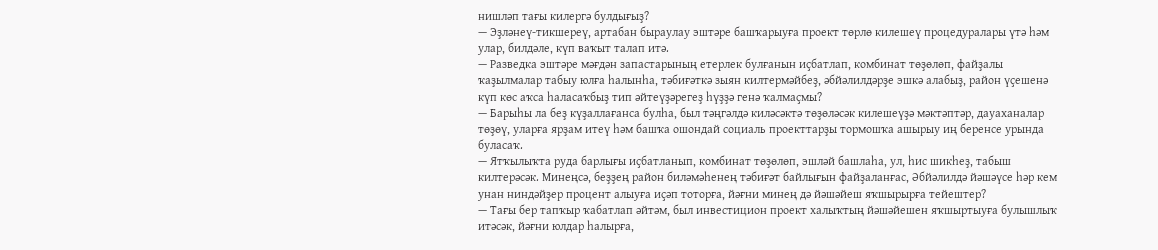нишләп тағы килергә булдығыҙ?
— Эҙләнеү-тикшереү, артабан быраулау эштәре башҡарыуға проект төрлө килешеү процедуралары үтә һәм улар, билдәле, күп ваҡыт талап итә.
— Разведка эштәре мәғдән запастарының етерлек булғанын иҫбатлап, комбинат төҙөлөп, файҙалы ҡаҙылмалар табыу юлға һалынһа, тәбиғәткә зыян килтермәйбеҙ, әбйәлилдәрҙе эшкә алабыҙ, район үҫешенә күп көс аҡса һаласаҡбыҙ тип әйтеүҙәрегеҙ һүҙҙә генә ҡалмаҫмы?
— Барыһы ла беҙ күҙаллағанса булһа, был тәңгәлдә киләсәктә төҙөләсәк килешеүҙә мәктәптәр, дауаханалар төҙөү, уларға ярҙам итеү һәм башҡа ошондай социаль проекттарҙы тормошҡа ашырыу иң беренсе урында буласаҡ.
— Ятҡылыҡта руда барлығы иҫбатланып, комбинат төҙөлөп, эшләй башлаһа, ул, һис шикһеҙ, табыш килтерәсәк. Минеңсә, беҙҙең район биләмәһенең тәбиғәт байлығын файҙаланғас, Әбйәлилдә йәшәүсе һәр кем унан ниндәйҙер процент алыуға иҫәп тоторға, йәғни минең дә йәшәйеш яҡшырырға тейештер?
— Тағы бер тапҡыр ҡабатлап әйтәм, был инвестицион проект халыҡтың йәшәйешен яҡшыртыуға булышлыҡ итәсәк, йәғни юлдар һалырға,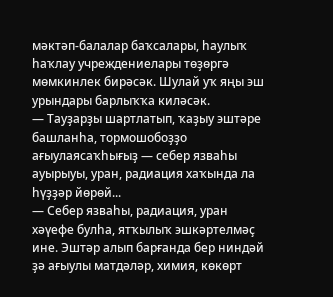мәктәп-балалар баҡсалары, һаулыҡ һаҡлау учреждениелары төҙөргә мөмкинлек бирәсәк. Шулай уҡ яңы эш урындары барлыҡҡа киләсәк.
— Тауҙарҙы шартлатып, ҡаҙыу эштәре башланһа, тормошобоҙҙо ағыулаясаҡһығыҙ — себер язваһы ауырыуы, уран, радиация хаҡында ла һүҙҙәр йөрөй...
— Себер язваһы, радиация, уран хәүефе булһа, ятҡылыҡ эшкәртелмәҫ ине. Эштәр алып барғанда бер ниндәй ҙә ағыулы матдәләр, химия, көкөрт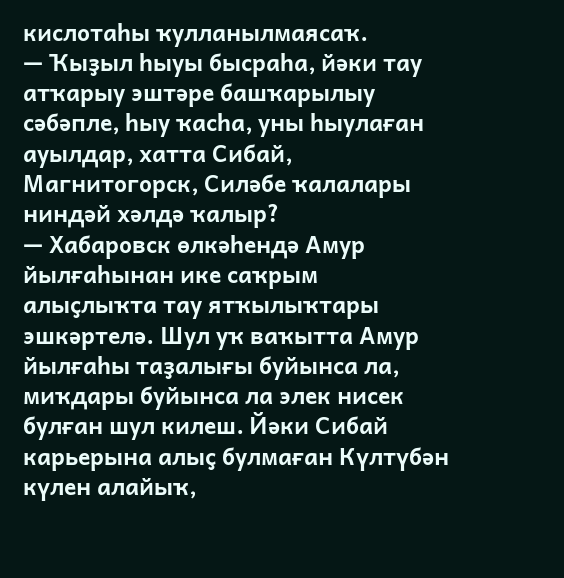кислотаһы ҡулланылмаясаҡ.
— Ҡыҙыл һыуы бысраһа, йәки тау атҡарыу эштәре башҡарылыу сәбәпле, һыу ҡасһа, уны һыулаған ауылдар, хатта Сибай, Магнитогорск, Силәбе ҡалалары ниндәй хәлдә ҡалыр?
— Хабаровск өлкәһендә Амур йылғаһынан ике саҡрым алыҫлыҡта тау ятҡылыҡтары эшкәртелә. Шул уҡ ваҡытта Амур йылғаһы таҙалығы буйынса ла, миҡдары буйынса ла элек нисек булған шул килеш. Йәки Сибай карьерына алыҫ булмаған Күлтүбән күлен алайыҡ,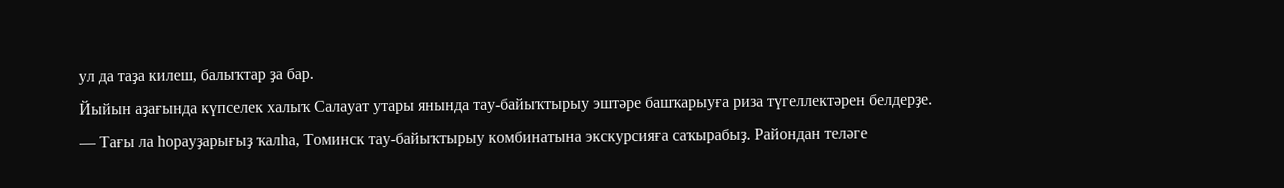ул да таҙа килеш, балыҡтар ҙа бар.
Йыйын аҙағында күпселек халыҡ Салауат утары янында тау-байыҡтырыу эштәре башҡарыуға риза түгеллектәрен белдерҙе.
— Тағы ла һорауҙарығыҙ ҡалһа, Томинск тау-байыҡтырыу комбинатына экскурсияға саҡырабыҙ. Райондан теләге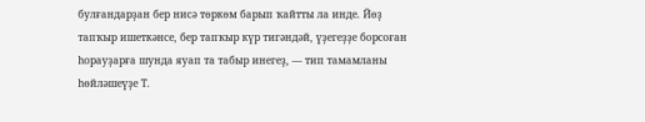булғандарҙан бер нисә төркөм барып ҡайтты ла инде. Йөҙ тапҡыр ишеткәнсе, бер тапҡыр күр тигәндәй, үҙегеҙҙе борсоған һорауҙарға шунда яуап та табыр инегеҙ, — тип тамамланы һөйләшеүҙе Т.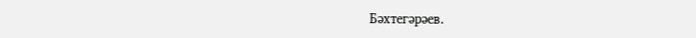Бәхтегәрәев.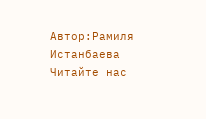Автор:Рамиля Истанбаева
Читайте нас